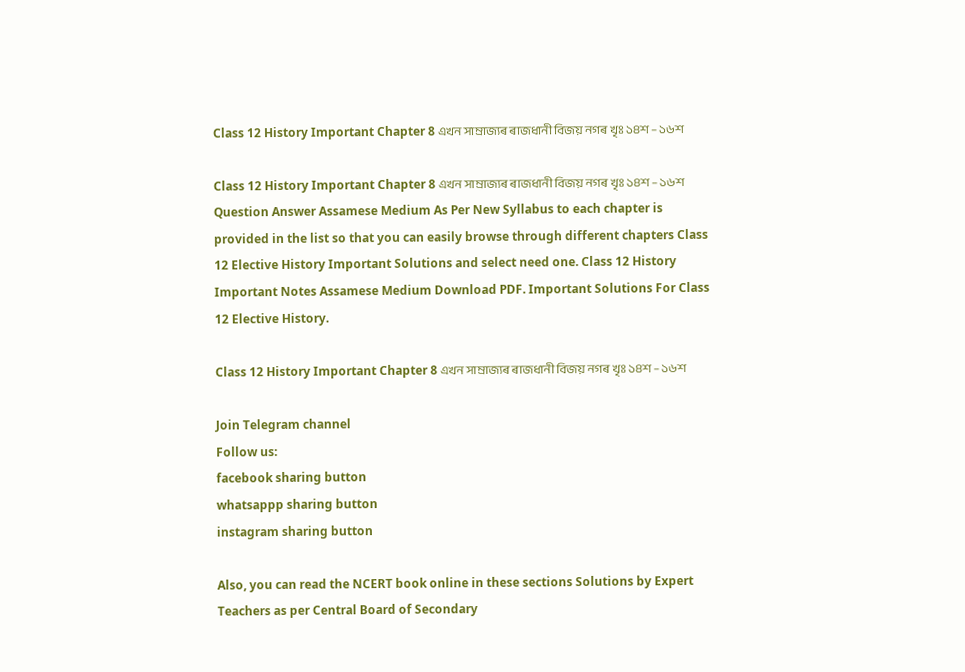Class 12 History Important Chapter 8 এখন সাম্ৰাজ্যৰ ৰাজধানী বিজয় নগৰ খৃঃ ১৪শ – ১৬শ

Class 12 History Important Chapter 8 এখন সাম্ৰাজ্যৰ ৰাজধানী বিজয় নগৰ খৃঃ ১৪শ – ১৬শ Question Answer Assamese Medium As Per New Syllabus to each chapter is provided in the list so that you can easily browse through different chapters Class 12 Elective History Important Solutions and select need one. Class 12 History Important Notes Assamese Medium Download PDF. Important Solutions For Class 12 Elective History.

Class 12 History Important Chapter 8 এখন সাম্ৰাজ্যৰ ৰাজধানী বিজয় নগৰ খৃঃ ১৪শ – ১৬শ

Join Telegram channel
Follow us:
facebook sharing button
whatsappp sharing button
instagram sharing button

Also, you can read the NCERT book online in these sections Solutions by Expert Teachers as per Central Board of Secondary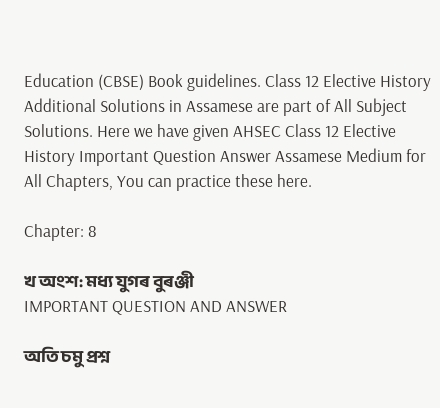Education (CBSE) Book guidelines. Class 12 Elective History Additional Solutions in Assamese are part of All Subject Solutions. Here we have given AHSEC Class 12 Elective History Important Question Answer Assamese Medium for All Chapters, You can practice these here.

Chapter: 8

খ অংশ: মধ্য যুগৰ বুৰঞ্জী
IMPORTANT QUESTION AND ANSWER

অতি চমু প্ৰশ্ন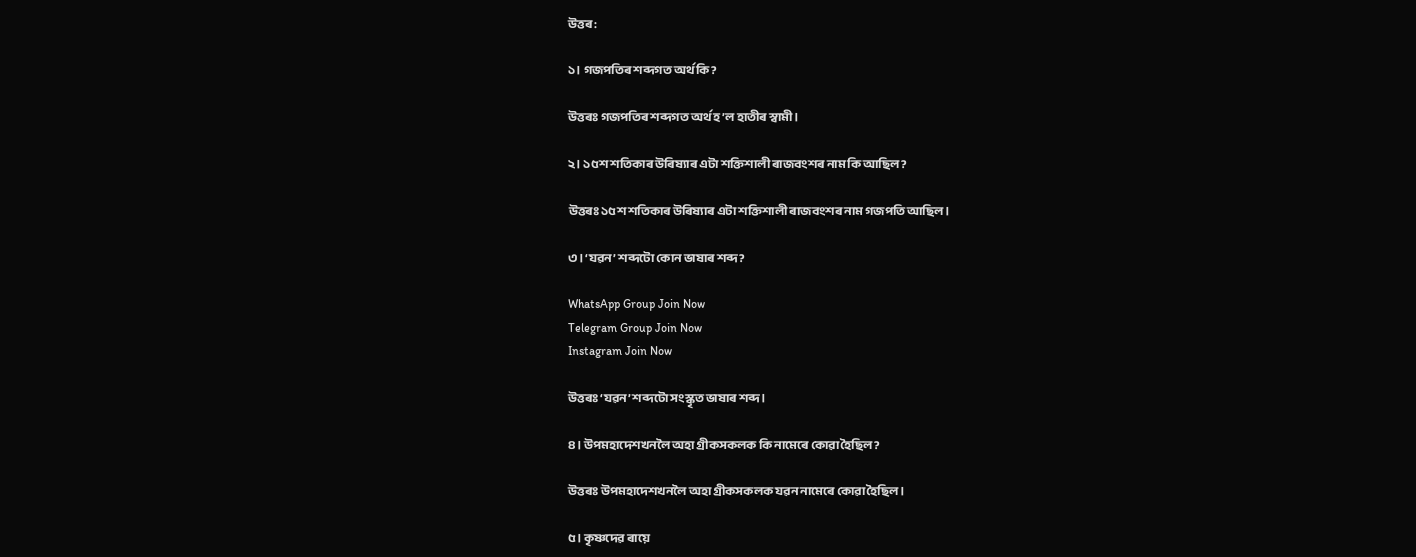উত্তৰ:

১। গজপতিৰ শব্দগত অর্থ কি?

উত্তৰঃ গজপতিৰ শব্দগত অর্থ হ’ল হাতীৰ স্বামী।

২। ১৫শ শতিকাৰ উৰিষ্যাৰ এটা শক্তিশালী ৰাজবংশৰ নাম কি আছিল?

উত্তৰঃ ১৫শ শতিকাৰ উৰিষ্যাৰ এটা শক্তিশালী ৰাজবংশৰ নাম গজপতি আছিল।

৩। ‘যৱন’ শব্দটো কোন ভাষাৰ শব্দ?

WhatsApp Group Join Now
Telegram Group Join Now
Instagram Join Now

উত্তৰঃ ‘যৱন’ শব্দটো সংস্কৃত ভাষাৰ শব্দ।

৪। উপমহাদেশখনলৈ অহা গ্ৰীকসকলক কি নামেৰে কোৱা হৈছিল?

উত্তৰঃ উপমহাদেশখনলৈ অহা গ্ৰীকসকলক যৱন নামেৰে কোৱা হৈছিল।

৫। কৃষ্ণদেৱ ৰায়ে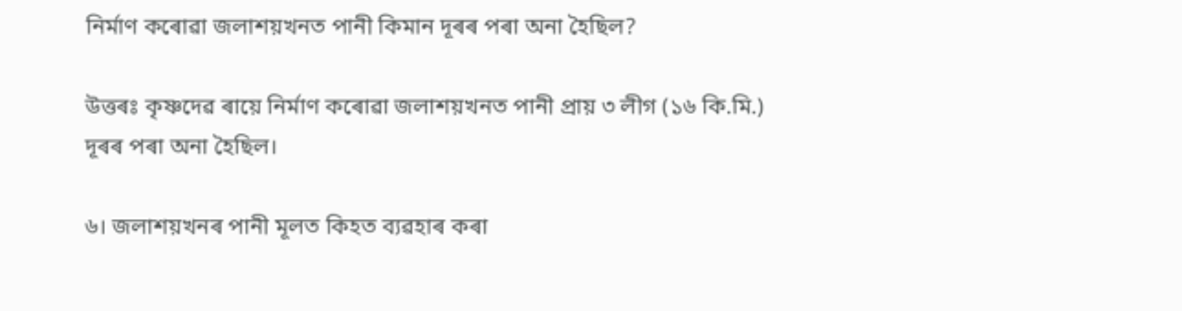নিৰ্মাণ কৰোৱা জলাশয়খনত পানী কিমান দূৰৰ পৰা অনা হৈছিল?

উত্তৰঃ কৃষ্ণদেৱ ৰায়ে নিৰ্মাণ কৰোৱা জলাশয়খনত পানী প্ৰায় ৩ লীগ (১৬ কি.মি.) দূৰৰ পৰা অনা হৈছিল।

৬। জলাশয়খনৰ পানী মূলত কিহত ব্যৱহাৰ কৰা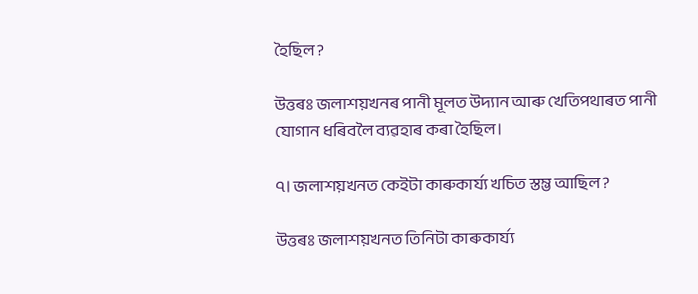হৈছিল?

উত্তৰঃ জলাশয়খনৰ পানী মূলত উদ্যান আৰু খেতিপথাৰত পানী যোগান ধৰিবলৈ ব্যৱহাৰ কৰা হৈছিল।

৭। জলাশয়খনত কেইটা কাৰুকার্য্য খচিত স্তম্ভ আছিল?

উত্তৰঃ জলাশয়খনত তিনিটা কাৰুকার্য্য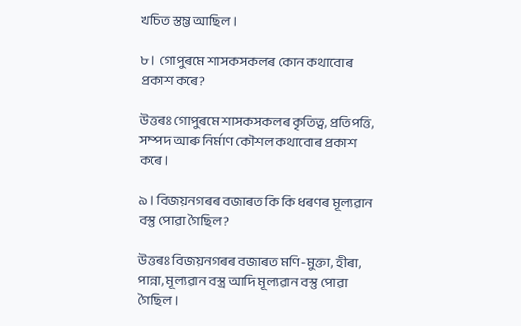খচিত স্তম্ভ আছিল।

৮।  গোপুৰমে শাসকসকলৰ কোন কথাবোৰ প্ৰকাশ কৰে?

উত্তৰঃ গোপুৰমে শাসকসকলৰ কৃতিত্ব, প্ৰতিপত্তি, সম্পদ আৰু নির্মাণ কৌশল কথাবোৰ প্ৰকাশ কৰে।

৯। বিজয়নগৰৰ বজাৰত কি কি ধৰণৰ মূল্যৱান বস্তু পোৱা গৈছিল?

উত্তৰঃ বিজয়নগৰৰ বজাৰত মণি-মুক্তা, হীৰা, পান্না, মূল্যৱান বস্ত্ৰ আদি মূল্যৱান বস্তু পোৱা গৈছিল।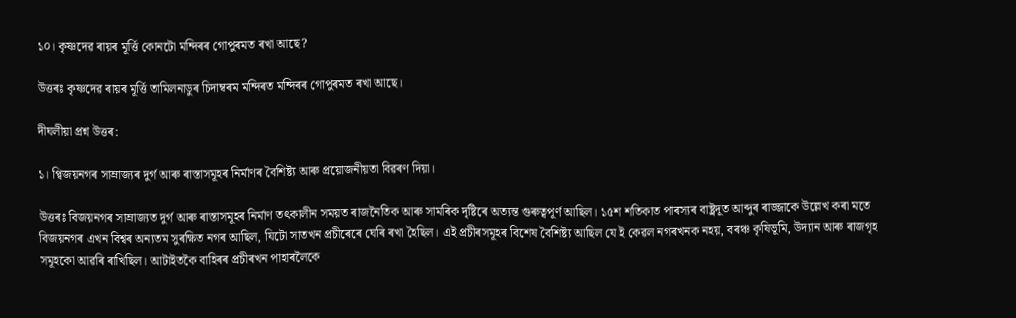১০। কৃষ্ণদেৱ ৰায়ৰ মূৰ্ত্তি কোনটো মন্দিৰৰ গোপুৰমত ৰখা আছে?

উত্তৰঃ কৃষ্ণদেৱ ৰায়ৰ মূৰ্ত্তি তামিলনাডুৰ চিদাম্বৰম মন্দিৰত মন্দিৰৰ গোপুৰমত ৰখা আছে।

দীঘলীয়া প্ৰশ্ন উত্তৰ:

১। প্বিজয়নগৰ সাম্ৰাজ্যৰ দুৰ্গ আৰু ৰাস্তাসমূহৰ নিৰ্মাণৰ বৈশিষ্ট্য আৰু প্ৰয়োজনীয়তা বিৱৰণ দিয়া।

উত্তৰঃ বিজয়নগৰ সাম্ৰাজ্যত দুৰ্গ আৰু ৰাস্তাসমূহৰ নিৰ্মাণ তৎকালীন সময়ত ৰাজনৈতিক আৰু সামৰিক দৃষ্টিৰে অত্যন্ত গুৰুত্বপূৰ্ণ আছিল। ১৫শ শতিকাত পাৰস্যৰ বাষ্ট্রদূত আব্দুৰ ৰাজ্জাকে উল্লেখ কৰা মতে বিজয়নগৰ এখন বিশ্বৰ অন্যতম সুৰক্ষিত নগৰ আছিল, যিটো সাতখন প্ৰচীৰেৰে ঘেৰি ৰখা হৈছিল। এই প্ৰচীৰসমূহৰ বিশেষ বৈশিষ্ট্য আছিল যে ই কেৱল নগৰখনক নহয়, বৰঞ্চ কৃষিভূমি, উদ্যান আৰু ৰাজগৃহ সমূহকো আৱৰি ৰাখিছিল। আটাইতকৈ বাহিৰৰ প্ৰচীৰখন পাহাৰলৈকে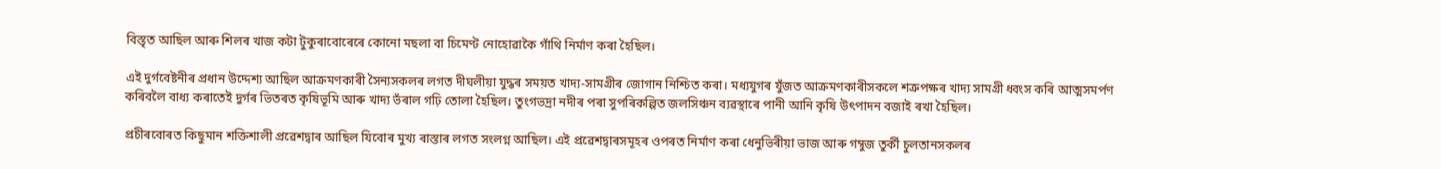বিস্তৃত আছিল আৰু শিলৰ খাজ কটা টুকুৰাবোৰেৰে কোনো মছলা বা চিমেণ্ট নোহোৱাকৈ গাঁথি নিৰ্মাণ কৰা হৈছিল।

এই দুৰ্গবেষ্টনীৰ প্ৰধান উদ্দেশ্য আছিল আক্রমণকাৰী সৈন্যসকলৰ লগত দীঘলীয়া যুদ্ধৰ সময়ত খাদ্য-সামগ্ৰীৰ জোগান নিশ্চিত কৰা। মধ্যযুগৰ যুঁজত আক্রমণকাৰীসকলে শত্রুপক্ষৰ খাদ্য সামগ্ৰী ধ্বংস কৰি আত্মসমৰ্পণ কৰিবলৈ বাধ্য কৰাতেই দুৰ্গৰ ভিতৰত কৃষিভূমি আৰু খাদ্য ভঁৰাল গঢ়ি তোলা হৈছিল। তুংগভদ্ৰা নদীৰ পৰা সুপৰিকল্পিত জলসিঞ্চন ব্যৱস্থাৰে পানী আনি কৃষি উৎপাদন বজাই ৰখা হৈছিল।

প্ৰচীৰবোৰত কিছুমান শক্তিশালী প্ৰৱেশদ্বাৰ আছিল যিবোৰ মুখ্য ৰাস্তাৰ লগত সংলগ্ন আছিল। এই প্ৰৱেশদ্বাৰসমূহৰ ওপৰত নিৰ্মাণ কৰা ধেনুভিৰীয়া ভাজ আৰু গম্বুজ তুৰ্কী চুলতানসকলৰ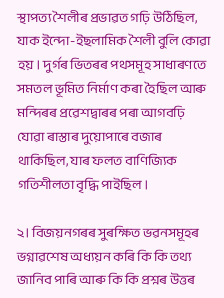স্থাপত্য শৈলীৰ প্ৰভাৱত গঢ়ি উঠিছিল, যাক ইন্দো-ইছলামিক শৈলী বুলি কোৱা হয়। দুৰ্গৰ ভিতৰৰ পথসমূহ সাধাৰণতে সমতল ভূমিত নিৰ্মাণ কৰা হৈছিল আৰু মন্দিৰৰ প্ৰৱেশদ্বাৰৰ পৰা আগবঢ়ি যোৱা ৰাস্তাৰ দুয়োপাৰে বজাৰ থাকিছিল, যাৰ ফলত বাণিজ্যিক গতিশীলতা বৃদ্ধি পাইছিল।

২। বিজয়নগৰৰ সুৰক্ষিত ভৱনসমূহৰ ভগ্নাৱশেষ অধ্যয়ন কৰি কি কি তথ্য জানিব পাৰি আৰু কি কি প্ৰশ্নৰ উত্তৰ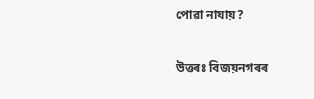পোৱা নাযায়?

উত্তৰঃ বিজয়নগৰৰ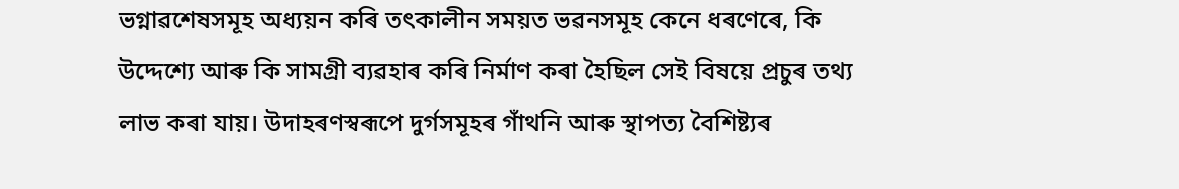ভগ্নাৱশেষসমূহ অধ্যয়ন কৰি তৎকালীন সময়ত ভৱনসমূহ কেনে ধৰণেৰে, কি উদ্দেশ্যে আৰু কি সামগ্ৰী ব্যৱহাৰ কৰি নিৰ্মাণ কৰা হৈছিল সেই বিষয়ে প্ৰচুৰ তথ্য লাভ কৰা যায়। উদাহৰণস্বৰূপে দুৰ্গসমূহৰ গাঁথনি আৰু স্থাপত্য বৈশিষ্ট্যৰ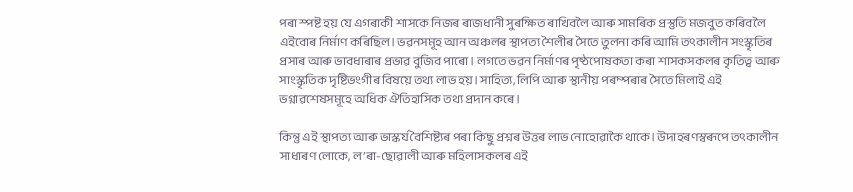পৰা স্পষ্ট হয় যে এগৰাকী শাসকে নিজৰ ৰাজধানী সুৰক্ষিত ৰাখিবলৈ আৰু সামৰিক প্ৰস্তুতি মজবুত কৰিবলৈ এইবোৰ নিৰ্মাণ কৰিছিল। ভৱনসমূহ আন অঞ্চলৰ স্থাপত্য শৈলীৰ সৈতে তুলনা কৰি আমি তৎকালীন সংস্কৃতিৰ প্ৰসাৰ আৰু ভাবধাৰাৰ প্ৰভাৱ বুজিব পাৰো। লগতে ভৱন নিৰ্মাণৰ পৃষ্ঠপোষকতা কৰা শাসকসকলৰ কৃতিত্ব আৰু সাংস্কৃতিক দৃষ্টিভংগীৰ বিষয়ে তথ্য লাভ হয়। সাহিত্য, লিপি আৰু স্থানীয় পৰম্পৰাৰ সৈতে মিলাই এই ভগ্নাৱশেষসমূহে অধিক ঐতিহাসিক তথ্য প্ৰদান কৰে।

কিন্তু এই স্থাপত্য আৰু ভাস্কৰ্য বৈশিষ্ট্যৰ পৰা কিছু প্ৰশ্নৰ উত্তৰ লাভ নোহোৱাকৈ থাকে। উদাহৰণস্বৰূপে তৎকালীন সাধাৰণ লোকে, ল’ৰা-ছোৱালী আৰু মহিলাসকলৰ এই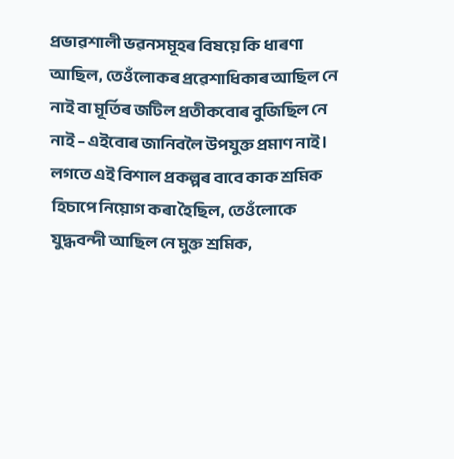প্ৰভাৱশালী ভৱনসমূহৰ বিষয়ে কি ধাৰণা আছিল, তেওঁলোকৰ প্ৰৱেশাধিকাৰ আছিল নে নাই বা মূৰ্তিৰ জটিল প্রতীকবোৰ বুজিছিল নে নাই – এইবোৰ জানিবলৈ উপযুক্ত প্ৰমাণ নাই। লগতে এই বিশাল প্ৰকল্পৰ বাবে কাক শ্ৰমিক হিচাপে নিয়োগ কৰা হৈছিল, তেওঁলোকে যুদ্ধবন্দী আছিল নে মুক্ত শ্রমিক,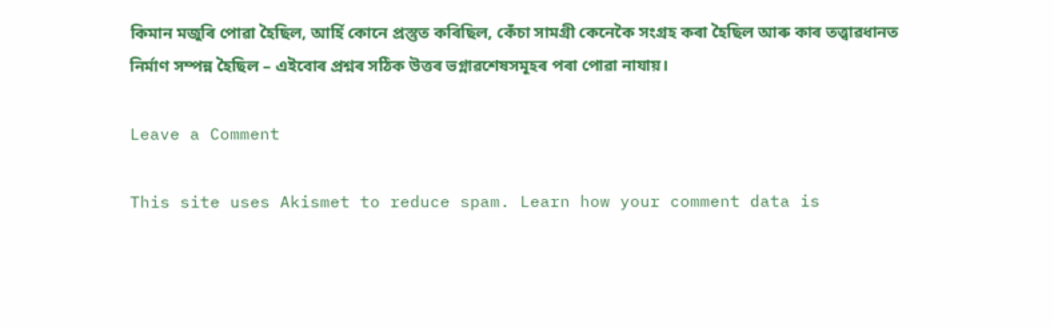কিমান মজুৰি পোৱা হৈছিল, আৰ্হি কোনে প্ৰস্তুত কৰিছিল, কেঁচা সামগ্ৰী কেনেকৈ সংগ্ৰহ কৰা হৈছিল আৰু কাৰ তত্ত্বাৱধানত নিৰ্মাণ সম্পন্ন হৈছিল – এইবোৰ প্ৰশ্নৰ সঠিক উত্তৰ ভগ্নাৱশেষসমূহৰ পৰা পোৱা নাযায়।

Leave a Comment

This site uses Akismet to reduce spam. Learn how your comment data is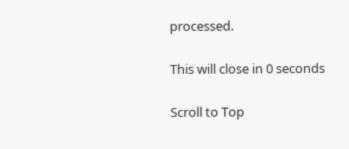processed.

This will close in 0 seconds

Scroll to Top